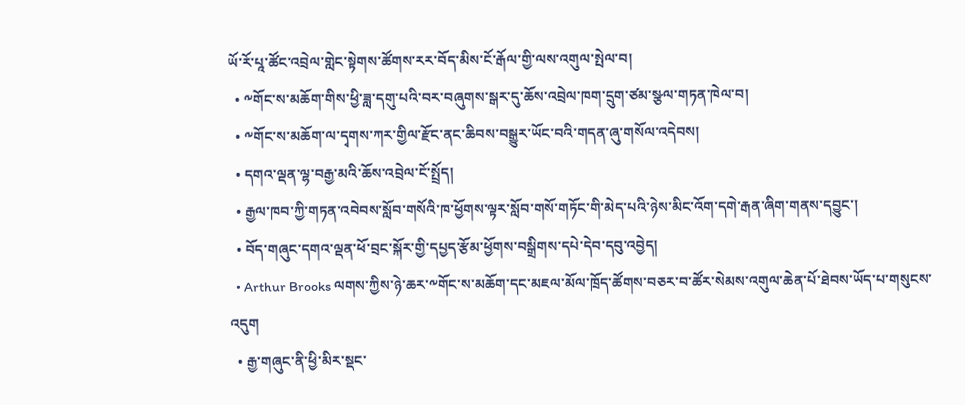ཡོ་རོ་པཱ་ཚོང་འབྲེལ་གླེང་སྟེགས་ཚོགས་རར་བོད་མིས་ངོ་རྒོལ་གྱི་ལས་འགུལ་སྤེལ་བ།
  • ༸གོང་ས་མཆོག་གིས་ཕྱི་ཟླ་དགུ་པའི་བར་བཞུགས་སྒར་དུ་ཆོས་འབྲེལ་ཁག་དྲུག་ཙམ་སྩལ་གཏན་ཁེལ་བ།
  • ༸གོང་ས་མཆོག་ལ་དྭགས་ཀར་གྱིལ་རྫོང་ནང་ཆིབས་བསྒྱུར་ཡོང་བའི་གདན་ཞུ་གསོལ་འདེབས།
  • དགའ་ལྡན་ལྷ་བརྒྱ་མའི་ཆོས་འབྲེལ་ངོ་སྤྲོད།
  • རྒྱལ་ཁབ་ཀྱི་གཏན་འབེབས་སློབ་གསོའི་ཁ་ཕྱོགས་ལྟར་སློབ་གསོ་གཏོང་གི་མེད་པའི་ཉེས་མིང་འོག་དགེ་རྒན་ཞིག་གནས་དབྱུང་།
  • བོད་གཞུང་དགའ་ལྡན་ཕོ་བྲང་སྐོར་གྱི་དཔྱད་རྩོམ་ཕྱོགས་བསྒྲིགས་དཔེ་དེབ་དབུ་འབྱེད།
  • Arthur Brooks ལགས་ཀྱིས་ཉེ་ཆར་༸གོང་ས་མཆོག་དང་མཇལ་མོལ་ཁྲོད་ཚོགས་བཅར་བ་ཚོར་སེམས་འགུལ་ཆེན་པོ་ཐེབས་ཡོད་པ་གསུངས་འདུག
  • རྒྱ་གཞུང་ནི་ཕྱི་མིར་སྡང་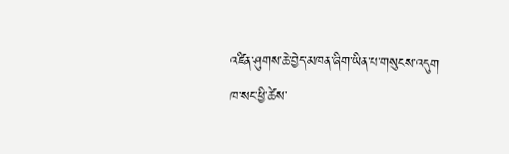འཛིན་ཤུགས་ཆེ་བྱེད་མཁན་ཞིག་ཡིན་པ་གསུངས་འདུག
ཁ་སང་ཕྱི་ཚེས་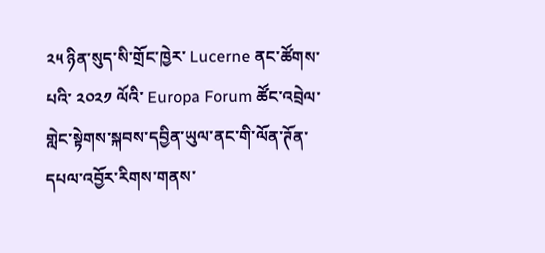༢༥ ཉིན་སུད་སི་གྲོང་ཁྱེར་ Lucerne ནང་ཚོགས་པའི་ ༢༠༢༡ ལོའི་ Europa Forum ཚོང་འབྲེལ་གླེང་སྟེགས་སྐབས་དབྱིན་ཡུལ་ནང་གི་ལོན་ཊོན་དཔལ་འབྱོར་རིགས་གནས་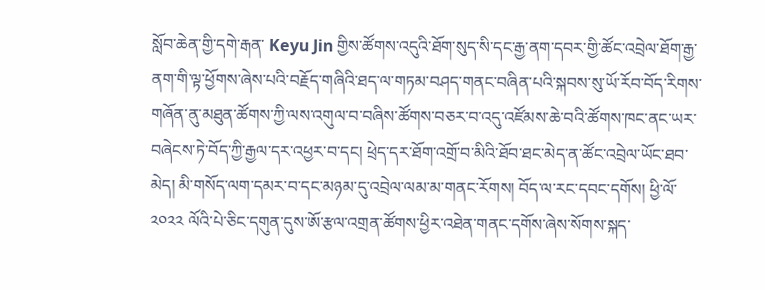སློབ་ཆེན་གྱི་དགེ་རྒན་ Keyu Jin གྱིས་ཚོགས་འདུའི་ཐོག་སུད་སི་དང་རྒྱ་ནག་དབར་གྱི་ཚོང་འབྲེལ་ཐོག་རྒྱ་ནག་གི་ལྟ་ཕྱོགས་ཞེས་པའི་བརྗོད་གཞིའི་ཐད་ལ་གཏམ་བཤད་གནང་བཞིན་པའི་སྐབས་སུ་ཡོ་རོབ་བོད་རིགས་གཞོན་ནུ་མཐུན་ཚོགས་ཀྱི་ལས་འགུལ་བ་བཞིས་ཚོགས་བཅར་བ་འདུ་འཛོམས་ཆེ་བའི་ཚོགས་ཁང་ནང་ཡར་བཞེངས་ཏེ་བོད་ཀྱི་རྒྱལ་དར་འཕྱར་བ་དང། ཕྲེད་དར་ཐོག་འགྲོ་བ་མིའི་ཐོབ་ཐང་མེད་ན་ཚོང་འབྲེལ་ཡོང་ཐབ་མེད། མི་གསོད་ལག་དམར་བ་དང་མཉམ་དུ་འབྲེལ་ལམ་མ་གནང་རོགས། བོད་ལ་རང་དབང་དགོས། ཕྱི་ལོ་ ༢༠༢༢ ལོའི་པེ་ཅིང་དགུན་དུས་ཨོ་རྩལ་འགྲན་ཚོགས་ཕྱིར་འཐེན་གནང་དགོས་ཞེས་སོགས་སྐད་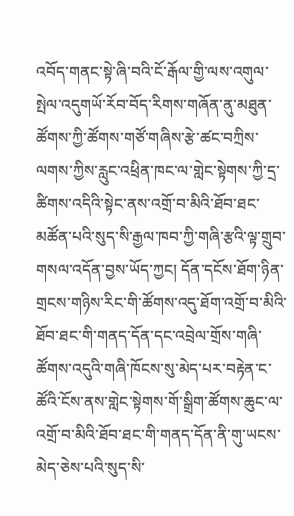འབོད་གནང་སྟེ་ཞི་བའི་ངོ་རྒོལ་གྱི་ལས་འགུལ་སྤེལ་འདུགཡོ་རོབ་བོད་རིགས་གཞོན་ནུ་མཐུན་ཚོགས་ཀྱི་ཚོགས་གཙོ་གཞིས་རྩེ་ཚང་བཀྲིས་ལགས་ཀྱིས་རླུང་འཕྲིན་ཁང་ལ་གླེང་སྟེགས་ཀྱི་དྲ་ཚིགས་འདིའི་སྟེང་ནས་འགྲོ་བ་མིའི་ཐོབ་ཐང་མཚོན་པའི་སུད་སི་རྒྱལ་ཁབ་ཀྱི་གཞི་རྩའི་ལྟ་གྲུབ་གསལ་འདོན་བྱས་ཡོད་ཀྱང། དོན་དངོས་ཐོག་ཉིན་གྲངས་གཉིས་རིང་གི་ཚོགས་འདུ་ཐོག་འགྲོ་བ་མིའི་ཐོབ་ཐང་གི་གནད་དོན་དང་འབྲེལ་གྲོས་གཞི་ཚོགས་འདུའི་གཞི་ཁོངས་སུ་མེད་པར་བརྟེན་ང་ཚོའི་ངོས་ནས་གླེང་སྟེགས་གོ་སྒྲིག་ཚོགས་ཆུང་ལ་འགྲོ་བ་མིའི་ཐོབ་ཐང་གི་གནད་དོན་ནི་གུ་ཡངས་མེད་ཅེས་པའི་སུད་སི་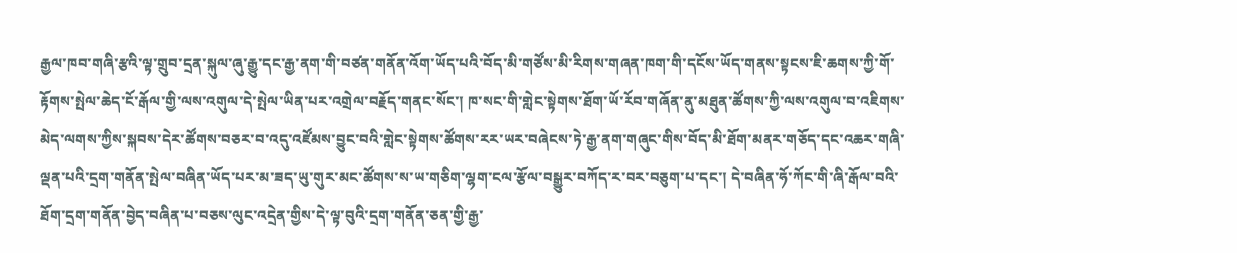རྒྱལ་ཁབ་གཞི་རྩའི་ལྟ་གྲུབ་དྲན་སྐུལ་ཞུ་རྒྱུ་དང་རྒྱ་ནག་གི་བཙན་གནོན་འོག་ཡོད་པའི་བོད་མི་གཙོས་མི་རིགས་གཞན་ཁག་གི་དངོས་ཡོད་གནས་སྟངས་ཇི་ཆགས་ཀྱི་གོ་རྟོགས་སྤེལ་ཆེད་ངོ་རྒོལ་གྱི་ལས་འགུལ་དེ་སྤེལ་ཡིན་པར་འགྲེལ་བརྗོད་གནང་སོང་། ཁ་སང་གི་གླེང་སྟེགས་ཐོག་ཡོ་རོབ་གཞོན་ནུ་མཐུན་ཚོགས་ཀྱི་ལས་འགུལ་བ་འཇིགས་མེད་ལགས་ཀྱིས་སྐབས་དེར་ཚོགས་བཅར་བ་འདུ་འཛོམས་བྱུང་བའི་གླེང་སྟེགས་ཚོགས་རར་ཡར་བཞེངས་ཏེ་རྒྱ་ནག་གཞུང་གིས་བོད་མི་ཐོག་མནར་གཅོད་དང་འཆར་གཞི་ལྡན་པའི་དྲག་གནོན་སྤེལ་བཞིན་ཡོད་པར་མ་ཟད་ཡུ་གུར་མང་ཚོགས་ས་ཡ་གཅིག་ལྷག་ངལ་རྩོལ་བསྒྱུར་བཀོད་ར་བར་བཅུག་པ་དང་། དེ་བཞིན་ཧོ་ཀོང་གི་ཞི་རྒོལ་བའི་ཐོག་དྲག་གནོན་བྱེད་བཞིན་པ་བཅས་ལུང་འདྲེན་གྱིས་དེ་ལྟ་བུའི་དྲག་གནོན་ཅན་གྱི་རྒྱ་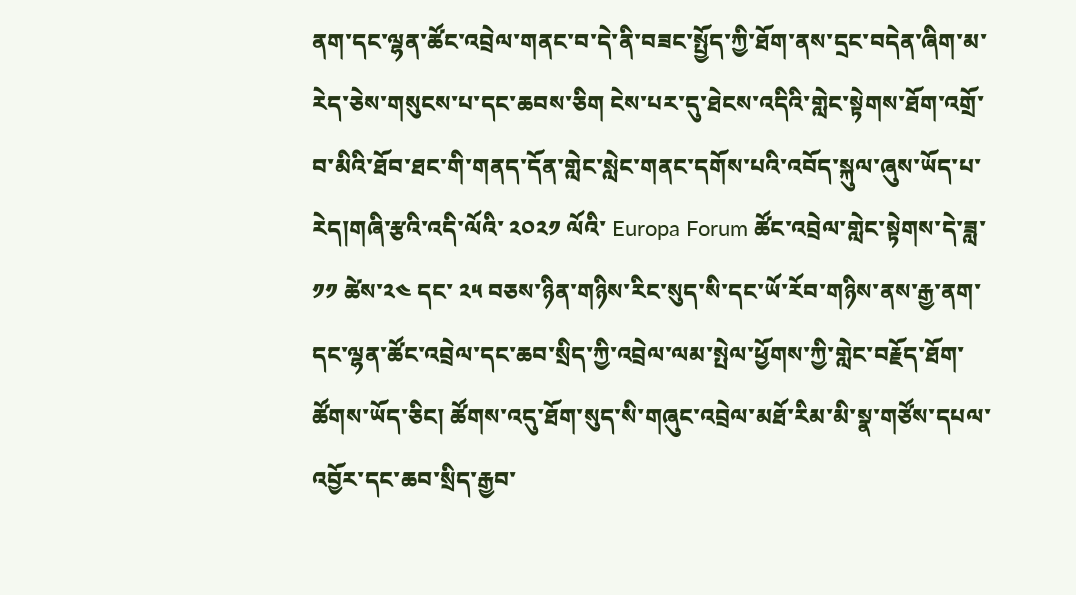ནག་དང་ལྷན་ཚོང་འབྲེལ་གནང་བ་དེ་ནི་བཟང་སྤྱོད་ཀྱི་ཐོག་ནས་དྲང་བདེན་ཞིག་མ་རེད་ཅེས་གསུངས་པ་དང་ཆབས་ཅིག ངེས་པར་དུ་ཐེངས་འདིའི་གླེང་སྟེགས་ཐོག་འགྲོ་བ་མིའི་ཐོབ་ཐང་གི་གནད་དོན་གླེང་སླེང་གནང་དགོས་པའི་འབོད་སྐུལ་ཞུས་ཡོད་པ་རེད།གཞི་རྩའི་འདི་ལོའི་ ༢༠༢༡ ལོའི་ Europa Forum ཚོང་འབྲེལ་གླེང་སྟེགས་དེ་ཟླ་ ༡༡ ཚེས་༢༤ དང་ ༢༥ བཅས་ཉིན་གཉིས་རིང་སུད་སི་དང་ཡོ་རོབ་གཉིས་ནས་རྒྱ་ནག་དང་ལྷན་ཚོང་འབྲེལ་དང་ཆབ་སྲིད་ཀྱི་འབྲེལ་ལམ་སྤེལ་ཕྱོགས་ཀྱི་གླེང་བརྗོད་ཐོག་ཚོགས་ཡོད་ཅིང། ཚོགས་འདུ་ཐོག་སུད་སི་གཞུང་འབྲེལ་མཐོ་རིམ་མི་སྣ་གཙོས་དཔལ་འབྱོར་དང་ཆབ་སྲིད་རྒྱབ་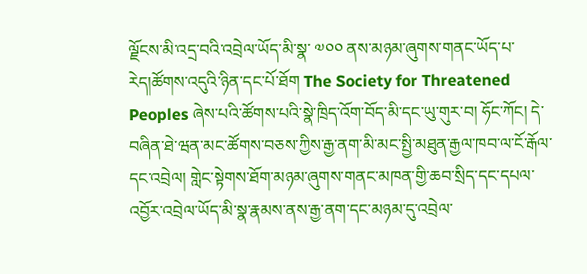ལྗོངས་མི་འདྲ་བའི་འབྲེལ་ཡོད་མི་སྣ་ ༧༠༠ ནས་མཉམ་ཞུགས་གནང་ཡོད་པ་རེད།ཚོགས་འདུའི་ཉིན་དང་པོ་ཐོག The Society for Threatened Peoples ཞེས་པའི་ཚོགས་པའི་སྣེ་ཁྲིད་འོག་བོད་མི་དང་ཡུ་གུར་བ། ཧོང་ཀོང། དེ་བཞིན་ཐེ་ཝན་མང་ཚོགས་བཅས་ཀྱིས་རྒྱ་ནག་མི་མང་སྤྱི་མཐུན་རྒྱལ་ཁབ་ལ་ངོ་རྒོལ་དང་འབྲེལ། གླེང་སྟེགས་ཐོག་མཉམ་ཞུགས་གནང་མཁན་གྱི་ཆབ་སྲིད་དང་དཔལ་འབྱོར་འབྲེལ་ཡོད་མི་སྣ་རྣམས་ནས་རྒྱ་ནག་དང་མཉམ་དུ་འབྲེལ་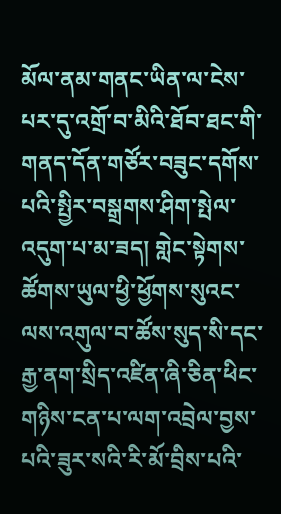མོལ་ནམ་གནང་ཡིན་ལ་ངེས་པར་དུ་འགྲོ་བ་མིའི་ཐོབ་ཐང་གི་གནད་དོན་གཙོར་བཟུང་དགོས་པའི་སྤྱིར་བསྒྲགས་ཤིག་སྤེལ་འདུག་པ་མ་ཟད། གླེང་སྟེགས་ཚོགས་ཡུལ་ཕྱི་ཕྱོགས་སུའང་ལས་འགུལ་བ་ཚོས་སུད་སི་དང་རྒྱ་ནག་སྲིད་འཛིན་ཞི་ཅིན་ཕིང་གཉིས་ངན་པ་ལག་འབྲེལ་བྱས་པའི་ཟུར་སའི་རི་མོ་བྲིས་པའི་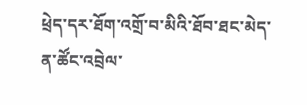ཕྲེད་དར་ཐོག་འགྲོ་བ་མིའི་ཐོབ་ཐང་མེད་ན་ཚོང་འབྲེལ་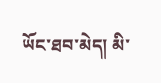ཡོང་ཐབ་མེད། མི་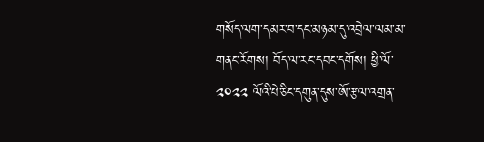གསོད་ལག་དམར་བ་དང་མཉམ་དུ་འབྲེལ་ལམ་མ་གནང་རོགས། བོད་ལ་རང་དབང་དགོས། ཕྱི་ལོ་ ༢༠༢༢ ལོའི་པེ་ཅིང་དགུན་དུས་ཨོ་རྩལ་འགྲན་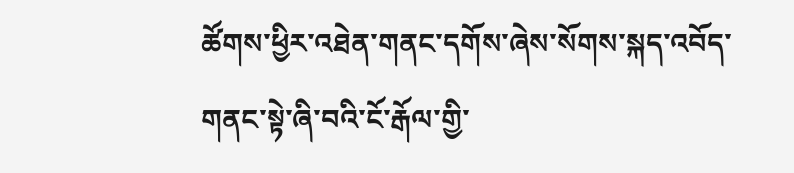ཚོགས་ཕྱིར་འཐེན་གནང་དགོས་ཞེས་སོགས་སྐད་འབོད་གནང་སྟེ་ཞི་བའི་ངོ་རྒོལ་གྱི་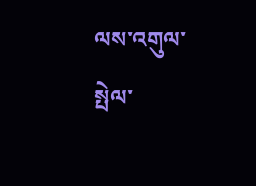ལས་འགུལ་སྤེལ་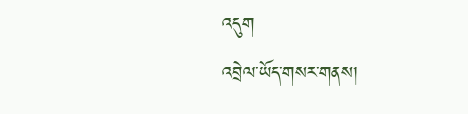འདུག
འབྲེལ་ཡོད་གསར་གནས།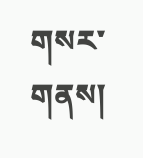གསར་གནས།